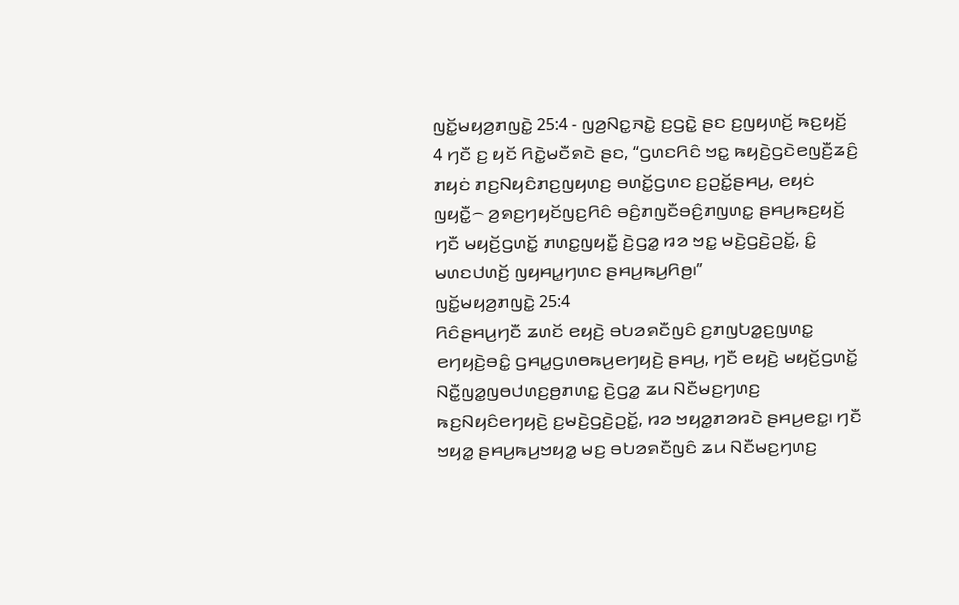ꤜꤢꤩ꤭ꤗꤟꤤ꤬ꤊꤜꤢꤧ꤭ 25:4 - ꤜꤤ꤬ꤡꤢ꤭ꤏꤢꤧ꤭ ꤢ꤬ꤞꤢꤧ꤭ ꤔꤢ ꤢ꤬ꤜꤟꤛꤢꤩ꤬ ꤒꤢ꤬ꤟꤢꤩ꤬
4 ꤚꤢꤪ ꤢ꤬ ꤟꤢꤩ ꤖꤢꤧ꤭ꤗꤢꤪꤎꤢꤧ ꤔꤢ, “ꤞꤛꤢꤖꤢꤨ ꤠꤢ꤭ ꤒꤟꤢꤧ꤬ꤞꤢꤧꤕꤜꤢꤪ꤬ꤘꤢꤨ꤬ ꤊꤟꤢꤦ ꤊꤢ꤬ꤡꤟꤢꤨꤊꤢ꤬ꤜꤟꤛꤢ꤬ ꤋꤛꤢꤩ꤭ꤞꤛꤢ ꤢ꤬ꤑꤢꤩ꤭ꤔꤌꤣ꤬, ꤕꤟꤢꤦ ꤜꤟꤢꤪ꤭꤮ ꤤ꤬ꤎꤢ꤬ꤚꤟꤢꤩꤜꤢ꤬ꤖꤢꤨ ꤋꤢꤨ꤬ꤊꤜꤢꤪꤋꤢꤨ꤬ꤊꤜꤛꤢ꤭ ꤔꤌꤣ꤬ꤒꤢ꤬ꤟꤢꤩ꤬ ꤚꤢꤪ ꤗꤟꤢꤩ꤬ꤞꤛꤢꤩ꤭ ꤊꤛꤢ꤭ꤜꤟꤢꤪ꤭ ꤢꤧ꤬ꤞꤤ꤭ ꤙꤤ ꤠꤢ꤭ ꤗꤢꤧ꤬ꤞꤢꤧ꤬ꤑꤢꤩ꤭, ꤢꤨ꤭ ꤗꤛꤢꤓꤛꤢꤩ꤬ ꤜꤟꤌꤣ꤭ꤚꤛꤢ ꤔꤌꤣ꤬ꤒꤣ꤬ꤖꤥ꤬꤯”
ꤜꤢꤩ꤭ꤗꤟꤤ꤬ꤊꤜꤢꤧ꤭ 25:4
ꤖꤢꤨꤔꤌꤣ꤬ꤚꤢꤪ ꤘꤛꤢꤩ ꤕꤟꤢꤧ꤬ ꤋꤝꤤꤎꤢꤪꤜꤢꤨ ꤢ꤬ꤊꤜꤝꤤ꤭ꤢ꤬ꤜꤛꤢ꤭ ꤕꤚꤟꤢꤧ꤬ꤋꤢꤨ꤭ ꤞꤌꤣ꤭ꤞꤛꤥꤒꤣ꤬ꤕꤚꤟꤢꤧ꤬ ꤔꤌꤣ꤬, ꤚꤢꤪ ꤕꤟꤢꤧ꤬ ꤗꤟꤢꤩ꤬ꤞꤛꤢꤩ꤭ ꤡꤢꤪ꤭ꤜꤤ꤭ꤜꤥꤓꤛꤢ꤬ꤥ꤬ꤊꤛꤢ꤭ ꤢꤧ꤬ꤞꤤ꤭ ꤘꤣ ꤡꤢꤪꤗꤢ꤬ꤚꤛꤢ꤬ ꤒꤢ꤬ꤡꤟꤢꤨꤕꤚꤟꤢꤧ꤬ ꤢ꤬ꤗꤢꤧ꤬ꤞꤢꤧ꤬ꤑꤢꤩ꤭, ꤙꤤ ꤠꤟꤤ꤭ꤊꤤꤙꤢꤧ ꤔꤌꤣ꤬ꤕꤢ꤭꤯ ꤚꤢꤪ ꤠꤟꤤ꤭ ꤔꤌꤣ꤬ꤒꤣ꤬ꤠꤟꤤ꤭ ꤗꤢ꤬ ꤋꤝꤤꤎꤢꤪꤜꤢꤨ ꤘꤣ ꤡꤢꤪꤗꤢ꤬ꤚꤛꤢ꤬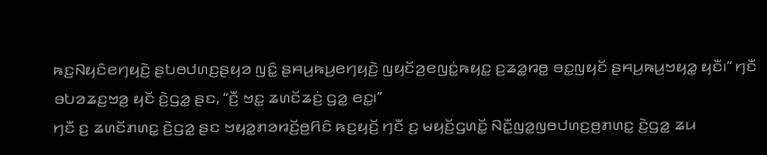ꤒꤢ꤬ꤡꤟꤢꤨꤕꤚꤟꤢꤧ꤬ ꤔꤝꤥꤓꤛꤢ꤬ꤔꤟꤤ ꤜꤢꤨ꤭ ꤔꤌꤣ꤬ꤒꤣ꤬ꤕꤚꤟꤢꤧ꤬ ꤜꤟꤢꤩꤤ꤬ꤕꤜꤢꤦ꤭ꤒꤟꤢ꤭ ꤢ꤬ꤘꤤ꤭ꤙꤥ꤭ ꤋꤢ꤭ꤜꤟꤢꤩ ꤔꤌꤣ꤬ꤒꤣ꤬ꤠꤟꤤ꤭ ꤟꤢꤪ꤯” ꤚꤢꤪ ꤋꤝꤤꤘꤢ꤬ꤠꤤ꤬ ꤟꤢꤩ ꤢꤧ꤬ꤞꤤ꤭ ꤔꤢ, “ꤢꤪ꤬ ꤠꤢ꤭ ꤘꤛꤢꤩꤘꤢꤦ꤬ ꤞꤤ꤭ ꤕꤢ꤭꤯”
ꤚꤢꤪ ꤢ꤬ ꤘꤛꤢꤩꤊꤛꤢ꤭ ꤢꤧ꤬ꤞꤤ꤭ ꤔꤢ ꤠꤟꤤ꤭ꤊꤤꤙꤢꤩ꤬ꤥ꤬ꤖꤢꤨ ꤒꤢ꤬ꤟꤢꤩ꤬ ꤚꤢꤪ ꤢ꤬ ꤗꤟꤢꤩ꤬ꤞꤛꤢꤩ꤭ ꤡꤢꤪ꤭ꤜꤤ꤭ꤜꤥꤓꤛꤢ꤬ꤥ꤬ꤊꤛꤢ꤭ ꤢꤧ꤬ꤞꤤ꤭ ꤘꤣ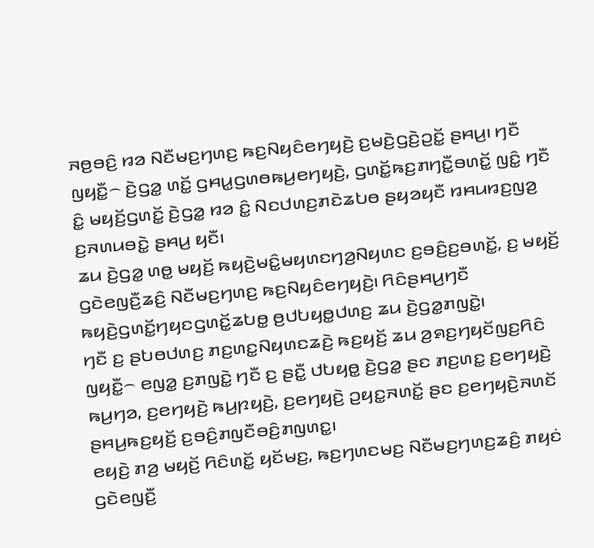ꤏꤥ꤬ꤋꤢꤨ꤬ ꤙꤤ ꤡꤢꤪꤗꤢ꤬ꤚꤛꤢ꤬ ꤒꤢ꤬ꤡꤟꤢꤨꤕꤚꤟꤢꤧ꤬ ꤢ꤬ꤗꤢꤧ꤬ꤞꤢꤧ꤬ꤑꤢꤩ꤭ ꤔꤌꤣ꤬꤯ ꤚꤢꤪ ꤜꤟꤢꤪ꤭꤮ ꤢꤧ꤬ꤞꤤ꤭ ꤛꤢꤩ꤭ ꤞꤌꤣ꤭ꤞꤛꤥꤒꤣ꤬ꤕꤚꤟꤢꤧ꤬, ꤞꤛꤢꤩ꤭ꤒꤢ꤬ꤊꤚꤢꤪ꤭ꤋꤛꤢꤩ꤭ ꤜꤢꤨ꤭ ꤚꤢꤪ ꤢꤨ꤭ ꤗꤟꤢꤩ꤬ꤞꤛꤢꤩ꤭ ꤢꤧ꤬ꤞꤤ꤭ ꤙꤤ ꤢꤨ꤭ ꤡꤢꤓꤛꤢ꤬ꤊꤢꤧꤘꤝꤥ ꤔꤟꤤꤟꤢꤪ ꤙꤌꤣꤙꤢ꤬ꤜꤤ꤬ ꤢ꤬ꤏꤛꤣꤋꤢꤧ꤭ ꤔꤌꤣ꤬ ꤟꤢꤪ꤯
ꤘꤣ ꤢꤧ꤬ꤞꤤ꤭ ꤛꤥ꤭ ꤗꤟꤢꤩ꤬ ꤒꤟꤢꤧ꤬ꤗꤢꤨ꤭ꤗꤟꤛꤢꤚꤤ꤬ꤡꤟꤛꤢ ꤢ꤬ꤋꤢꤨ꤬ꤢ꤬ꤋꤛꤢꤩ꤭, ꤢ꤬ ꤗꤟꤢꤩ꤬ ꤞꤢꤧꤕꤜꤢꤪ꤬ꤘꤢꤨ꤬ ꤡꤢꤪꤗꤢ꤬ꤚꤛꤢ꤬ ꤒꤢ꤬ꤡꤟꤢꤨꤕꤚꤟꤢꤧ꤬꤯ ꤖꤢꤨꤔꤌꤣ꤬ꤚꤢꤪ ꤒꤟꤢꤧ꤬ꤞꤛꤢꤩ꤭ꤚꤟꤢꤞꤛꤢꤩ꤭ꤘꤝꤥ꤭ ꤥ꤬ꤓꤝꤟꤥ꤭ꤓꤛꤢ꤬ ꤘꤣ ꤢꤧ꤬ꤞꤤ꤭ꤊꤜꤢꤧ꤭꤯
ꤚꤢꤪ ꤢ꤬ ꤔꤝꤥꤓꤛꤢ꤬ ꤊꤢ꤬ꤛꤢ꤭ꤡꤟꤛꤢꤘꤢꤧ꤬ ꤒꤢ꤬ꤟꤢꤩ꤬ ꤘꤣ ꤤ꤬ꤎꤢ꤬ꤚꤟꤢꤩꤜꤢ꤬ꤖꤢꤨ ꤜꤟꤢꤪ꤭꤮ ꤕꤜꤤ꤭ ꤢ꤬ꤊꤜꤢꤧ꤭ ꤚꤢꤪ ꤢ꤬ ꤔꤢꤪ꤭ ꤓꤝꤟꤥ꤭ ꤢꤧ꤬ꤞꤤ꤭ ꤔꤢ ꤊꤢ꤬ꤛꤢ꤭ ꤢ꤬ꤕꤚꤟꤢꤧ꤬ ꤒꤣ꤬ꤚꤤ, ꤢ꤬ꤕꤚꤟꤢꤧ꤬ ꤒꤣ꤬ꤐꤟꤢꤧ꤬, ꤢ꤬ꤕꤚꤟꤢꤧ꤬ ꤑꤟꤢ꤭ꤏꤛꤢꤩ꤭ ꤔꤢ ꤢ꤬ꤕꤚꤟꤢꤧ꤬ꤏꤛꤢꤩ ꤔꤌꤣ꤬ꤒꤢ꤬ꤟꤢꤩ꤬ ꤢ꤬ꤋꤢꤨ꤬ꤊꤜꤢꤪꤋꤢꤨ꤬ꤊꤜꤛꤢ꤭꤯
ꤕꤟꤢꤧ꤬ ꤊꤤ꤬ ꤗꤟꤢꤩ꤬ ꤖꤢꤨꤛꤢꤩ꤭ ꤟꤢꤩꤗꤢ꤬, ꤒꤢ꤬ꤚꤛꤢꤗꤢ꤬ ꤡꤢꤪꤗꤢ꤬ꤚꤛꤢ꤬ꤘꤢꤨ꤬ ꤊꤟꤢꤦ ꤞꤢꤧꤕꤜꤢꤪ꤬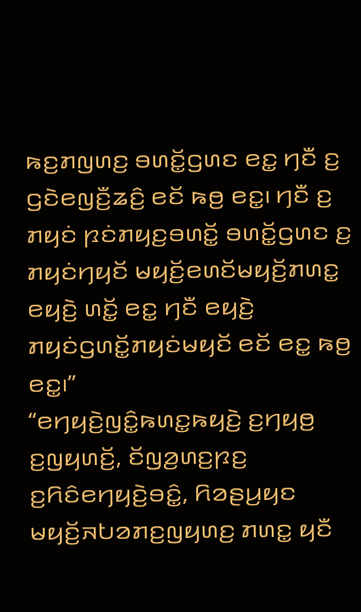ꤒꤢ꤬ꤊꤜꤛꤢ꤬ ꤋꤛꤢꤩ꤭ꤞꤛꤢ ꤕꤢ꤭ ꤚꤢꤪ ꤢ꤬ ꤞꤢꤧꤕꤜꤢꤪ꤬ꤘꤢꤨ꤬ ꤕꤢꤩ ꤒꤥ꤬ ꤕꤢ꤭꤯ ꤚꤢꤪ ꤢ꤬ ꤊꤟꤢꤦ ꤐꤢꤦꤊꤟꤢ꤬ꤋꤛꤢꤩ꤭ ꤋꤛꤢꤩ꤭ꤞꤛꤢ ꤢ꤬ ꤊꤟꤢꤦꤚꤟꤢꤩ ꤗꤟꤢꤩ꤬ꤕꤛꤢꤩꤗꤟꤢꤩ꤬ꤊꤛꤢ꤭ ꤕꤟꤢꤧ꤬ ꤛꤢꤩ꤭ ꤕꤢ꤭ ꤚꤢꤪ ꤕꤟꤢꤧ꤬ ꤊꤟꤢꤦꤞꤛꤢꤩ꤭ꤊꤟꤢꤦꤗꤟꤢꤩ ꤕꤢꤩ ꤕꤢ꤭ ꤒꤥ꤬ ꤕꤢ꤭꤯”
“ꤕꤚꤟꤢꤧ꤬ꤜꤢꤨ꤭ꤒꤛꤢ꤭ꤒꤟꤢꤧ꤬ ꤢ꤬ꤚꤟꤥ꤬ ꤢ꤬ꤜꤟꤛꤢꤩ꤬, ꤢꤩꤜꤤ꤬ꤛꤢ꤬ꤐꤢ꤬ ꤢ꤬ꤖꤢꤨꤕꤚꤟꤢꤧ꤬ꤋꤢꤨ꤭, ꤖꤤꤔꤣ꤬ꤟꤢ ꤗꤟꤢꤩ꤬ꤏꤝꤤꤊꤢ꤬ꤜꤟꤛꤢ꤬ ꤊꤛꤢ꤭ ꤟꤢꤪ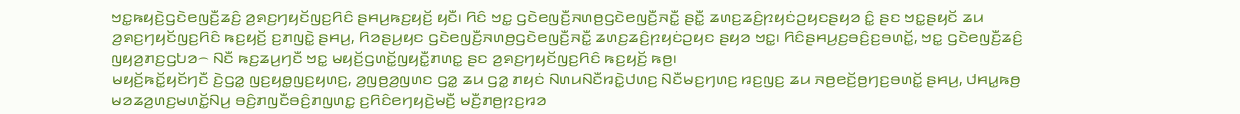ꤠꤢ꤭ꤒꤟꤢꤧ꤬ꤞꤢꤧꤕꤜꤢꤪ꤬ꤘꤢꤨ꤬ ꤤ꤬ꤎꤢ꤬ꤚꤟꤢꤩꤜꤢ꤬ꤖꤢꤨ ꤔꤌꤣ꤬ꤒꤢ꤬ꤟꤢꤩ꤬ ꤟꤢꤪ꤯ ꤖꤢꤨ ꤠꤢ꤭ ꤞꤢꤧꤕꤜꤢꤪ꤬ꤏꤛꤥ꤬ꤞꤢꤧꤕꤜꤢꤪ꤬ꤏꤢꤪ꤭ ꤔꤢꤪ꤭ ꤘꤛꤢ꤬ꤘꤢꤨ꤬ꤐꤟꤢꤦꤑꤟꤢꤔꤟꤤ ꤢꤨ꤭ ꤔꤢ ꤠꤢ꤭ꤔꤟꤢꤩ ꤘꤣ ꤤ꤬ꤎꤢ꤬ꤚꤟꤢꤩꤜꤢ꤬ꤖꤢꤨ ꤒꤢ꤬ꤟꤢꤩ꤬ ꤢ꤬ꤊꤜꤢꤧ꤭ ꤔꤌꤣ꤬, ꤖꤤꤔꤣ꤬ꤟꤢ ꤞꤢꤧꤕꤜꤢꤪ꤬ꤏꤛꤥ꤬ꤞꤢꤧꤕꤜꤢꤪ꤬ꤏꤢꤪ꤭ ꤘꤛꤢ꤬ꤘꤢꤨ꤬ꤐꤟꤢꤦꤑꤟꤢ ꤔꤟꤤ ꤠꤢ꤭꤯ ꤖꤢꤨꤔꤌꤣ꤬ꤢ꤬ꤋꤢꤨ꤬ꤢ꤬ꤋꤛꤢꤩ꤭, ꤠꤢ꤭ ꤞꤢꤧꤕꤜꤢꤪ꤬ꤘꤢꤨ꤬ ꤜꤟꤤ꤬ꤊꤢ꤬ꤞꤝꤤ꤮ ꤡꤢꤪ ꤒꤢ꤬ꤘꤣ꤬ꤚꤢꤪ ꤠꤢ꤭ ꤗꤟꤢꤩ꤬ꤞꤛꤢꤩ꤭ꤜꤟꤢꤪ꤭ꤊꤛꤢ꤭ ꤔꤢ ꤤ꤬ꤎꤢ꤬ꤚꤟꤢꤩꤜꤢ꤬ꤖꤢꤨ ꤒꤢ꤬ꤟꤢꤩ꤬ ꤒꤥ꤬꤯
ꤗꤟꤢꤩ꤬ꤒꤢꤩ꤭ꤟꤢꤩꤚꤢꤪ ꤢꤧ꤬ꤞꤤ꤭ ꤜꤢ꤬ꤟꤥ꤭ꤜꤢ꤬ꤟꤛꤢ꤬, ꤤ꤬ꤜꤥ꤬ꤤ꤬ꤜꤛꤢ ꤞꤤ꤭ ꤘꤣ ꤞꤤ꤭ ꤊꤟꤢꤦ ꤡꤛꤣꤡꤢꤪꤙꤢꤧ꤭ꤓꤛꤢ꤬ ꤡꤢꤪꤗꤢ꤬ꤚꤛꤢ꤬ ꤙꤢ꤬ꤜꤢ꤬ ꤘꤣ ꤏꤥ꤬ꤕꤢꤩ꤬ꤥ꤬ꤚꤢ꤬ꤋꤛꤢꤩ꤭ ꤔꤌꤣ꤬, ꤓꤌꤣ꤭ꤒꤥ꤬ ꤗꤤꤘꤤ꤬ꤛꤢ꤬ꤗꤛꤢꤩ꤭ꤡꤣ꤬ ꤋꤢꤨ꤬ꤊꤜꤢꤪꤋꤢꤨ꤬ꤊꤜꤛꤢ꤭ ꤢ꤬ꤖꤢꤨꤕꤚꤟꤢꤧ꤬ꤗꤢꤪ꤬ ꤗꤢꤪ꤬ꤊꤥ꤬ꤐꤢ꤬ꤙꤤ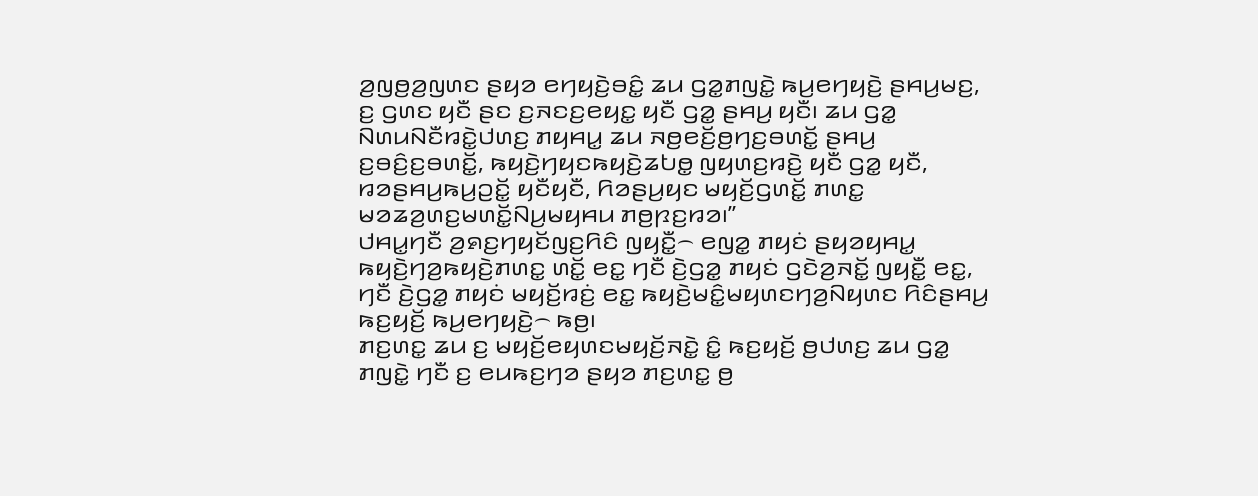ꤤ꤬ꤜꤥ꤬ꤤ꤬ꤜꤛꤢ ꤔꤟꤤ ꤕꤚꤟꤢꤧ꤬ꤋꤢꤨ꤭ ꤘꤣ ꤞꤤ꤭ꤊꤜꤢꤧ꤭ ꤒꤣ꤬ꤕꤚꤟꤢꤧ꤬ ꤔꤌꤣ꤬ꤗꤢ꤬, ꤢ꤬ ꤞꤛꤢ ꤟꤢꤪ ꤔꤢ ꤢ꤬ꤏꤢꤢ꤬ꤕꤟꤢ꤭ ꤟꤢꤪ ꤞꤤ꤭ ꤔꤌꤣ꤬ ꤟꤢꤪ꤯ ꤘꤣ ꤞꤤ꤭ ꤡꤛꤣꤡꤢꤪꤙꤢꤧ꤭ꤓꤛꤢ꤬ ꤊꤟꤌꤣ꤭ ꤘꤣ ꤏꤥ꤬ꤕꤢꤩ꤬ꤥ꤬ꤚꤢ꤬ꤋꤛꤢꤩ꤭ ꤔꤌꤣ꤬ ꤢ꤬ꤋꤢꤨ꤬ꤢ꤬ꤋꤛꤢꤩ꤭, ꤒꤟꤢꤧ꤬ꤚꤟꤢꤒꤟꤢꤧ꤬ꤘꤝꤥ꤭ ꤜꤟꤛꤢ꤬ꤙꤢꤧ꤬ ꤟꤢꤪ ꤞꤤ꤭ ꤟꤢꤪ, ꤙꤤꤔꤌꤣ꤬ꤒꤣ꤬ꤑꤢꤩ꤭ ꤟꤢꤪꤟꤢꤪ, ꤖꤤꤔꤣ꤬ꤟꤢ ꤗꤟꤢꤩ꤬ꤞꤛꤢꤩ꤭ ꤊꤛꤢ꤭ ꤗꤤꤘꤤ꤬ꤛꤢ꤬ꤗꤛꤢꤩ꤭ꤡꤣ꤬ꤗꤟꤌꤣ ꤊꤥ꤬ꤐꤢ꤬ꤙꤤ꤯”
ꤓꤌꤣ꤭ꤚꤢꤪ ꤤ꤬ꤎꤢ꤬ꤚꤟꤢꤩꤜꤢ꤬ꤖꤢꤨ ꤜꤟꤢꤪ꤭꤮ ꤕꤜꤤ꤭ ꤊꤟꤢꤦ ꤔꤟꤤꤟꤌꤣ꤭ ꤒꤟꤢꤧ꤬ꤚꤤ꤬ꤒꤟꤢꤧ꤬ꤊꤛꤢ꤭ ꤛꤢꤩ꤭ ꤕꤢ꤭ ꤚꤢꤪ ꤢꤧ꤬ꤞꤤ꤭ ꤊꤟꤢꤦ ꤞꤢꤧꤤ꤬ꤏꤢꤩ꤭ ꤜꤟꤢꤪ꤭ ꤕꤢ꤭, ꤚꤢꤪ ꤢꤧ꤬ꤞꤤ꤭ ꤊꤟꤢꤦ ꤗꤟꤢꤩ꤬ꤙꤢꤦ꤬ ꤕꤢ꤭ ꤒꤟꤢꤧ꤬ꤗꤢꤨ꤭ꤗꤟꤛꤢꤚꤤ꤬ꤡꤟꤛꤢ ꤖꤢꤨꤔꤌꤣ꤬ ꤒꤢ꤬ꤟꤢꤩ꤬ ꤒꤣ꤬ꤕꤚꤟꤢꤧ꤬꤮ ꤒꤥ꤬꤯
ꤊꤢ꤬ꤛꤢ꤭ ꤘꤣ ꤢ꤬ ꤗꤟꤢꤩ꤬ꤕꤟꤛꤢꤗꤟꤢꤩ꤬ꤏꤢꤧ꤭ ꤢꤨ꤭ ꤒꤢ꤬ꤟꤢꤩ꤬ ꤥ꤬ꤓꤛꤢ꤬ ꤘꤣ ꤞꤤ꤭ ꤊꤜꤢꤧ꤭ ꤚꤢꤪ ꤢ꤬ ꤕꤣꤒꤢ꤬ꤚꤤ ꤔꤟꤤ ꤊꤢ꤬ꤛꤢ꤭ ꤥ꤬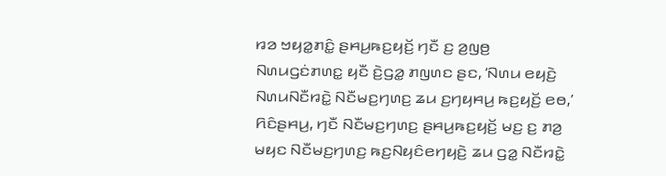ꤙꤤ ꤠꤟꤤ꤭ꤊꤢꤨ꤭ ꤔꤌꤣ꤬ꤒꤢ꤬ꤟꤢꤩ꤬ ꤚꤢꤪ ꤢ꤬ ꤤ꤬ꤜꤥ꤬ ꤡꤛꤣꤞꤢꤦꤊꤛꤢ꤭ ꤟꤢꤪ ꤢꤧ꤬ꤞꤤ꤭ ꤊꤜꤛꤢ ꤔꤢ, ‘ꤡꤛꤣ ꤕꤟꤢꤧ꤬ ꤡꤛꤣꤡꤢꤪꤙꤢꤧ꤭ ꤡꤢꤪꤗꤢ꤬ꤚꤛꤢ꤬ ꤘꤣ ꤢ꤬ꤚꤟꤌꤣ꤬ ꤒꤢ꤬ꤟꤢꤩ꤬ ꤕꤥ,’ ꤖꤢꤨꤔꤌꤣ꤬, ꤚꤢꤪ ꤡꤢꤪꤗꤢ꤬ꤚꤛꤢ꤬ ꤔꤌꤣ꤬ꤒꤢ꤬ꤟꤢꤩ꤬ ꤗꤢ꤬ ꤢ꤬ ꤊꤤ꤬ ꤗꤟꤢ ꤡꤢꤪꤗꤢ꤬ꤚꤛꤢ꤬ ꤒꤢ꤬ꤡꤟꤢꤨꤕꤚꤟꤢꤧ꤬ ꤘꤣ ꤞꤤ꤭ ꤡꤢꤪꤙꤢꤧ꤭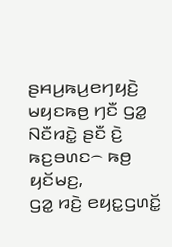ꤔꤌꤣ꤬ꤒꤣ꤬ꤕꤚꤟꤢꤧ꤬ ꤗꤟꤢꤒꤥ꤬ ꤚꤢꤪ ꤞꤤ꤭ ꤡꤢꤪꤙꤢꤧ꤭ ꤔꤢꤪ ꤢꤧ꤬ ꤒꤢ꤬ꤋꤛꤢ꤮ ꤒꤥ꤬ ꤟꤢꤩꤗꤢ꤬,
ꤞꤤ꤭ ꤙꤢꤧ꤬ ꤕꤟꤢ꤭ꤞꤛꤢꤩ꤭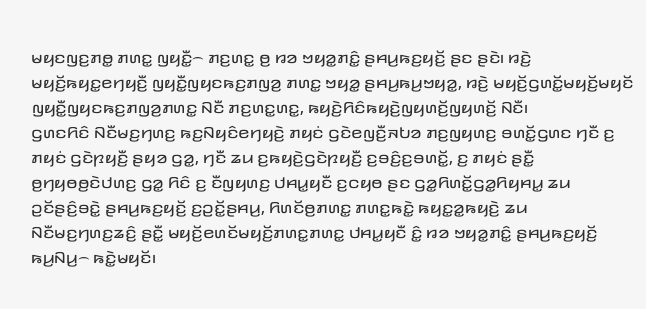ꤗꤟꤢꤜꤢ꤬ꤊꤥ꤭ ꤊꤛꤢ꤭ ꤜꤟꤢꤪ꤭꤮ ꤊꤢ꤬ꤛꤢ꤭ ꤥ꤬ ꤙꤤ ꤠꤟꤤ꤭ꤊꤢꤨ꤭ ꤔꤌꤣ꤬ꤒꤢ꤬ꤟꤢꤩ꤬ ꤔꤢ ꤔꤢꤧ꤯ ꤙꤢꤧ꤬ ꤗꤟꤢꤩ꤬ꤒꤟꤢ꤭ꤕꤚꤟꤢꤪ꤬ ꤜꤟꤢꤪ꤭ꤜꤟꤢꤒꤢ꤬ꤊꤜꤤ꤬ ꤊꤛꤢ꤭ ꤠꤟꤤ꤭ ꤔꤌꤣ꤬ꤒꤣ꤬ꤠꤟꤤ꤭, ꤙꤢꤧ꤬ ꤗꤟꤢꤩ꤬ꤞꤛꤢꤩ꤭ꤗꤟꤢꤩ꤬ꤗꤟꤢꤩ ꤜꤟꤢꤪ꤭ꤜꤟꤢꤒꤢ꤬ꤊꤜꤤ꤬ꤊꤛꤢ꤭ ꤡꤢꤪ ꤊꤢ꤬ꤛꤢ꤭ꤛꤢ꤭, ꤒꤟꤢꤧ꤬ꤖꤢꤨꤒꤟꤢꤧ꤬ꤜꤟꤛꤢꤩ꤬ꤜꤟꤛꤢꤩ꤬ ꤡꤢꤪ꤯
ꤞꤛꤢꤖꤢꤨ ꤡꤢꤪꤗꤢ꤬ꤚꤛꤢ꤬ ꤒꤢ꤬ꤡꤟꤢꤨꤕꤚꤟꤢꤧ꤬ ꤊꤟꤢꤦ ꤞꤢꤧꤕꤜꤢꤪ꤬ꤏꤝꤤ ꤊꤢ꤬ꤜꤟꤛꤢ꤬ ꤋꤛꤢꤩ꤭ꤞꤛꤢ ꤚꤢꤪ ꤢ꤬ ꤊꤟꤢꤦ ꤞꤢꤧꤐꤟꤢꤪ꤬ ꤔꤟꤤ ꤞꤤ꤭, ꤚꤢꤪ ꤘꤣ ꤢ꤬ꤒꤟꤢꤧ꤬ꤞꤢꤧꤐꤟꤢꤪ꤬ ꤢ꤬ꤋꤢꤨ꤬ꤢ꤬ꤋꤛꤢꤩ꤭, ꤢ꤬ ꤊꤟꤢꤦ ꤔꤢꤪ꤭ ꤥ꤬ꤚꤟꤥꤥ꤬ꤢꤧꤓꤛꤢ꤬ ꤞꤤ꤭ ꤖꤢꤨ ꤢ꤬ ꤢꤪꤜꤟꤛꤢ꤬ ꤓꤌꤣ꤭ꤟꤢꤪ ꤢ꤬ꤍꤟꤥ ꤔꤢ ꤞꤤ꤭ꤖꤛꤢꤩ꤭ꤞꤤ꤭ꤖꤟꤌꤣ꤭ ꤘꤣ ꤑꤢꤩꤔꤢꤨ꤬ꤋꤢꤧ꤭ ꤔꤌꤣ꤬ꤒꤢ꤬ꤟꤢꤩ꤬ ꤢ꤬ꤑꤢꤩ꤭ꤔꤌꤣ꤬, ꤖꤛꤢꤩꤥ꤬ꤊꤛꤢ꤭ ꤊꤛꤢ꤭ꤒꤢꤧ꤭ ꤒꤟꤢ꤭ꤤ꤭ꤒꤟꤢꤧ꤬ ꤘꤣ ꤡꤢꤪꤗꤢ꤬ꤚꤛꤢ꤬ꤘꤢꤨ꤬ ꤔꤢꤪ꤭ ꤗꤟꤢꤩ꤬ꤕꤛꤢꤩꤗꤟꤢꤩ꤬ꤊꤛꤢ꤭ꤊꤛꤢ꤭ ꤓꤌꤣ꤭ꤟꤢꤪ ꤢꤨ꤭ ꤙꤤ ꤠꤟꤤ꤭ꤊꤢꤨ꤭ ꤔꤌꤣ꤬ꤒꤢ꤬ꤟꤢꤩ꤬ ꤒꤣ꤬ꤡꤣ꤬꤮ ꤒꤢꤧ꤭ꤗꤟꤢꤩ꤯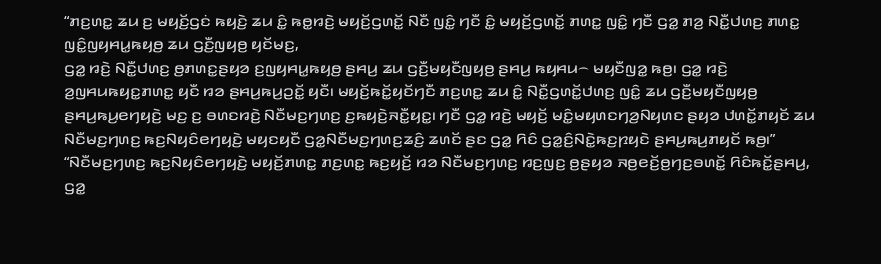“ꤊꤢ꤬ꤛꤢ꤭ ꤘꤣ ꤢ꤬ ꤗꤟꤢꤩ꤬ꤞꤢꤦ ꤒꤟꤢꤧ꤬ ꤘꤣ ꤢꤨ꤭ ꤒꤥ꤭ꤙꤢꤧ꤬ ꤗꤟꤢꤩ꤬ꤞꤛꤢꤩ꤭ ꤡꤢꤪ ꤜꤢꤨ꤭ ꤚꤢꤪ ꤢꤨ꤭ ꤗꤟꤢꤩ꤬ꤞꤛꤢꤩ꤭ ꤊꤛꤢ꤭ ꤜꤢꤨ꤭ ꤚꤢꤪ ꤞꤤ꤭ ꤊꤤ꤬ ꤡꤢꤪ꤭ꤓꤛꤢ꤬ ꤊꤛꤢ꤭ ꤜꤢꤨ꤭ꤜꤟꤌꤣ꤭ꤒꤟꤥ꤬ ꤘꤣ ꤞꤢꤪ꤬ꤜꤟꤥ꤬ ꤟꤢꤩꤗꤢ꤬,
ꤞꤤ꤭ ꤙꤢꤧ꤬ ꤡꤢꤪ꤭ꤓꤛꤢ꤬ ꤥ꤬ꤊꤛꤢ꤭ꤔꤟꤤ ꤢ꤬ꤜꤟꤌꤣ꤭ꤒꤟꤥ꤬ ꤔꤌꤣ꤬ ꤘꤣ ꤞꤢꤪ꤬ꤗꤟꤢꤪꤜꤟꤥ꤬ ꤔꤌꤣ꤬ ꤒꤟꤌꤣ꤮ ꤗꤟꤢꤪꤜꤤ꤭ ꤒꤥ꤬꤯ ꤞꤤ꤭ ꤙꤢꤧ꤬ ꤤ꤬ꤜꤌꤣꤒꤟꤢ꤭ꤊꤛꤢ꤭ ꤟꤢꤪ ꤙꤤ ꤔꤌꤣ꤬ꤒꤣ꤬ꤑꤢꤩ꤭ ꤟꤢꤪ꤯ ꤗꤟꤢꤩ꤬ꤒꤢꤩ꤭ꤟꤢꤩꤚꤢꤪ ꤊꤢ꤬ꤛꤢ꤭ ꤘꤣ ꤢꤨ꤭ ꤡꤢꤪ꤭ꤞꤛꤢꤩ꤭ꤓꤛꤢ꤬ ꤜꤢꤨ꤭ ꤘꤣ ꤞꤢꤪ꤬ꤗꤟꤢꤪꤜꤟꤥ꤬ ꤔꤌꤣ꤬ꤒꤣ꤬ꤕꤚꤟꤢꤧ꤬ ꤗꤢ꤬ ꤢ꤬ ꤋꤛꤢꤙꤢꤧ꤬ ꤡꤢꤪꤗꤢ꤬ꤚꤛꤢ꤬ ꤢ꤬ꤒꤟꤢꤧ꤬ꤏꤢꤪ꤭ꤟꤢ꤭꤯ ꤚꤢꤪ ꤞꤤ꤭ ꤙꤢꤧ꤬ ꤗꤟꤢꤩ꤬ ꤗꤢꤨ꤭ꤗꤟꤛꤢꤚꤤ꤬ꤡꤟꤛꤢ ꤔꤟꤤ ꤓꤛꤢꤩ꤭ꤊꤟꤢꤩ ꤘꤣ ꤡꤢꤪꤗꤢ꤬ꤚꤛꤢ꤬ ꤒꤢ꤬ꤡꤟꤢꤨꤕꤚꤟꤢꤧ꤬ ꤗꤟꤢꤟꤢꤪ ꤞꤤ꤭ꤡꤢꤪꤗꤢ꤬ꤚꤛꤢ꤬ꤘꤢꤨ꤬ ꤘꤛꤢꤩ ꤔꤢ ꤞꤤ꤭ ꤖꤢꤨ ꤞꤤ꤭ꤢꤨ꤬ꤡꤢꤧ꤭ꤒꤢ꤬ꤐꤟꤢꤧ ꤔꤌꤣ꤬ꤒꤣ꤬ꤊꤟꤢꤩ ꤒꤥ꤬꤯”
“ꤡꤢꤪꤗꤢ꤬ꤚꤛꤢ꤬ ꤒꤢ꤬ꤡꤟꤢꤨꤕꤚꤟꤢꤧ꤬ ꤗꤟꤢꤩ꤬ꤊꤛꤢ꤭ ꤊꤢ꤬ꤛꤢ꤭ ꤒꤢ꤬ꤟꤢꤩ꤬ ꤙꤤ ꤡꤢꤪꤗꤢ꤬ꤚꤛꤢ꤬ ꤙꤢ꤬ꤜꤢ꤬ ꤥ꤬ꤔꤟꤤ ꤏꤥ꤬ꤕꤢꤩ꤬ꤥ꤬ꤚꤢ꤬ꤋꤛꤢꤩ꤭ ꤖꤢꤨꤒꤢꤩ꤭ꤔꤌꤣ꤬, ꤞꤤ꤭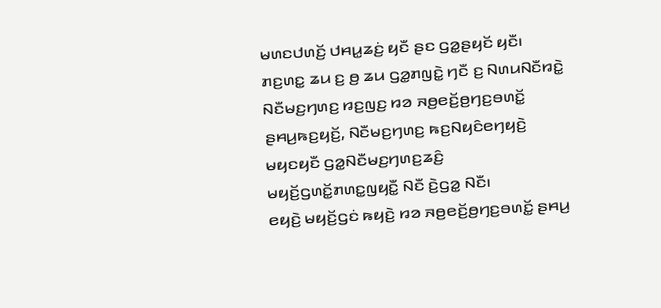ꤗꤛꤢꤓꤛꤢꤩ꤬ ꤓꤌꤣ꤭ꤘꤢꤦ꤬ ꤟꤢꤪ ꤔꤢ ꤞꤤ꤭ꤔꤟꤢꤩ ꤟꤢꤪ꤯ ꤊꤢ꤬ꤛꤢ꤭ ꤘꤣ ꤢ꤬ ꤥ꤬ ꤘꤣ ꤞꤤ꤭ꤊꤜꤢꤧ꤭ ꤚꤢꤪ ꤢ꤬ ꤡꤛꤣꤡꤢꤪꤙꤢꤧ꤭ ꤡꤢꤪꤗꤢ꤬ꤚꤛꤢ꤬ ꤙꤢ꤬ꤜꤢ꤬ ꤙꤤ ꤏꤥ꤬ꤕꤢꤩ꤬ꤥ꤬ꤚꤢ꤬ꤋꤛꤢꤩ꤭ ꤔꤌꤣ꤬ꤒꤢ꤬ꤟꤢꤩ꤬, ꤡꤢꤪꤗꤢ꤬ꤚꤛꤢ꤬ ꤒꤢ꤬ꤡꤟꤢꤨꤕꤚꤟꤢꤧ꤬ ꤗꤟꤢꤟꤢꤪ ꤞꤤ꤭ꤡꤢꤪꤗꤢ꤬ꤚꤛꤢ꤬ꤘꤢꤨ꤬ ꤗꤟꤢꤩ꤬ꤞꤛꤢꤩ꤭ꤊꤛꤢ꤭ꤜꤟꤢꤪ꤭ ꤡꤢꤪ ꤢꤧ꤬ꤞꤤ꤭ ꤡꤢꤪ꤯
ꤕꤟꤢꤧ꤬ ꤗꤟꤢꤩ꤬ꤞꤢꤦ ꤒꤟꤢꤧ꤬ ꤙꤤ ꤏꤥ꤬ꤕꤢꤩ꤬ꤥ꤬ꤚꤢ꤬ꤋꤛꤢꤩ꤭ ꤔꤌꤣ꤬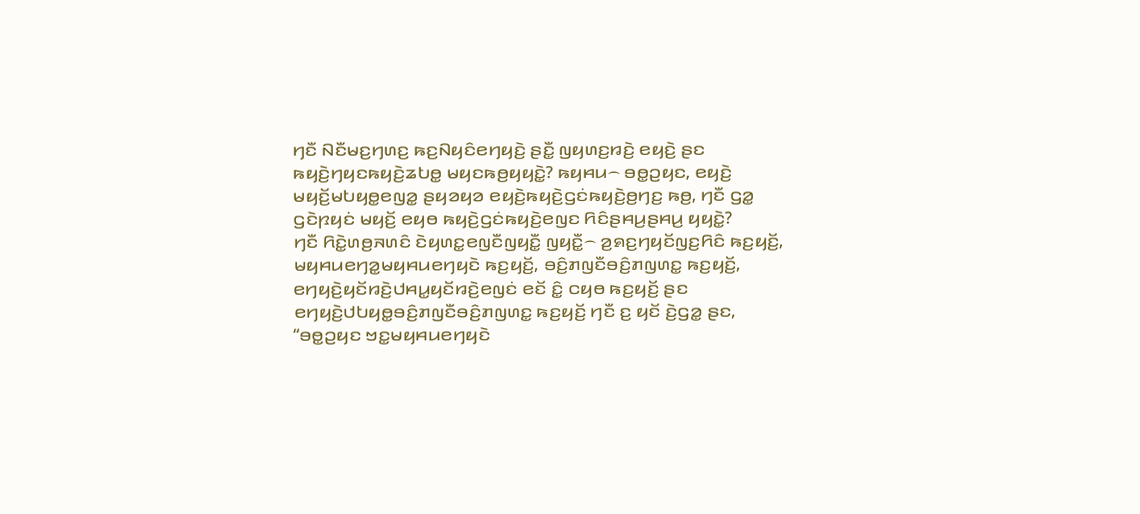ꤚꤢꤪ ꤡꤢꤪꤗꤢ꤬ꤚꤛꤢ꤬ ꤒꤢ꤬ꤡꤟꤢꤨꤕꤚꤟꤢꤧ꤬ ꤔꤢꤪ꤭ ꤜꤟꤛꤢ꤬ꤙꤢꤧ꤬ ꤕꤟꤢꤧ꤬ ꤔꤢ ꤒꤟꤢꤧ꤬ꤚꤟꤢꤒꤟꤢꤧ꤬ꤘꤝꤥ꤭ ꤗꤟꤢꤒꤥ꤬ꤟꤟꤢꤧ꤭? ꤒꤟꤌꤣ꤮ ꤋꤥ꤭ꤑꤟꤢ, ꤕꤟꤢꤧ꤬ ꤗꤟꤢꤩ꤬ꤗꤝꤟꤥ꤭ꤕꤜꤤ꤭ ꤔꤟꤤꤟꤤ ꤕꤟꤢꤧ꤬ꤒꤟꤢꤧ꤬ꤞꤢꤦꤒꤟꤢꤧ꤬ꤥ꤬ꤚꤢ꤬ ꤒꤥ꤬, ꤚꤢꤪ ꤞꤤ꤭ ꤞꤢꤧꤐꤟꤢꤦ ꤗꤟꤢꤩ꤬ ꤕꤟꤥ ꤒꤟꤢꤧ꤬ꤞꤢꤦꤒꤟꤢꤧ꤬ꤕꤜꤢ ꤖꤢꤨꤔꤌꤣ꤬ꤔꤌꤣ꤬ ꤟꤟꤢꤧ꤭?
ꤚꤢꤪ ꤖꤢꤧ꤭ꤛꤥ꤬ꤏꤛꤢꤨ ꤢꤧꤟꤛꤢ꤭ꤕꤜꤢꤪꤜꤟꤢꤪ꤭ ꤜꤟꤢꤪ꤭꤮ ꤤ꤬ꤎꤢ꤬ꤚꤟꤢꤩꤜꤢ꤬ꤖꤢꤨ ꤒꤢ꤬ꤟꤢꤩ꤬, ꤗꤟꤌꤣꤕꤚꤤ꤭ꤗꤟꤌꤣꤕꤚꤟꤢꤧ ꤒꤢ꤬ꤟꤢꤩ꤬, ꤋꤢꤨ꤬ꤊꤜꤢꤪꤋꤢꤨ꤬ꤊꤜꤛꤢ꤭ ꤒꤢ꤬ꤟꤢꤩ꤬, ꤕꤚꤟꤢꤧ꤬ꤟꤢꤩꤙꤢꤧ꤬ꤓꤌꤣ꤭ꤟꤢꤩꤙꤢꤧ꤬ꤕꤜꤢꤦ ꤕꤢꤩ ꤢꤨ꤭ ꤍꤟꤥ ꤒꤢ꤬ꤟꤢꤩ꤬ ꤔꤢ ꤕꤚꤟꤢꤧ꤬ꤓꤝꤟꤥ꤭ꤋꤢꤨ꤬ꤊꤜꤢꤪꤋꤢꤨ꤬ꤊꤜꤛꤢ꤭ ꤒꤢ꤬ꤟꤢꤩ꤬ ꤚꤢꤪ ꤢ꤬ ꤟꤢꤩ ꤢꤧ꤬ꤞꤤ꤭ ꤔꤢ, “ꤋꤥ꤭ꤑꤟꤢ ꤠꤢ꤭ꤗꤟꤌꤣꤕꤚꤟꤢꤧ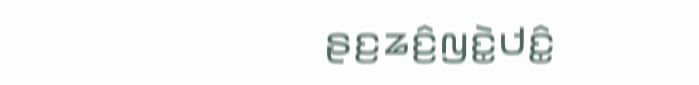ꤔꤢ꤬ꤘꤢꤨ꤬ꤜꤢꤧ꤭ꤓꤢꤨ꤭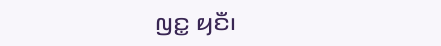ꤜꤢ꤭ ꤟꤢꤪ꤯